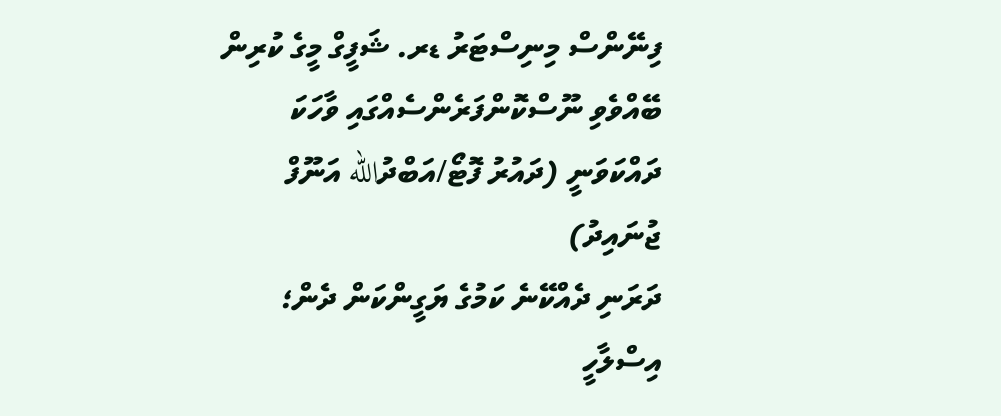ފިނޭންސް މިނިސްޓަރު ޑރ. ޝަފީގް މީގެ ކުރިން ބޭއްވެވި ނޫސްކޮންފަރެންސެއްގައި ވާހަކަ ދައްކަވަނީ (ދައުރު ފޮޓޯ/އަބްދުالله އަނޫފް ޖުނައިދު)
ދަރަނި ދެއްކޭނެ ކަމުގެ ޔަގީންކަން ދެން؛ އިސްލާހީ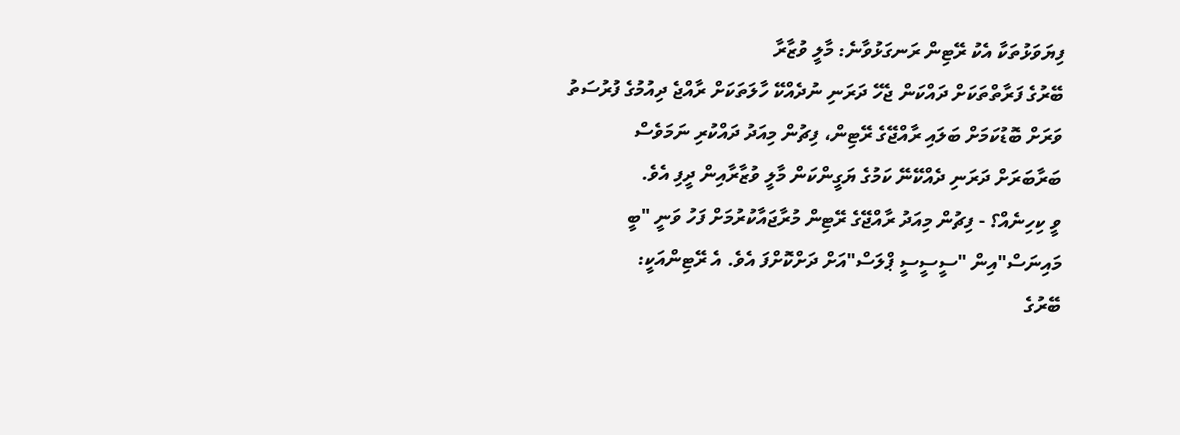ފިޔަވަޅުތަކާ އެކު ރޭޓިން ރަނގަޅުވާނެ: މާލީ ވުޒާރާ
ބޭރުގެ ފަރާތްތަކަށް ދައްކަން ޖެހޭ ދަރަނި ނުދެއްކޭ ހާލަތަކަށް ރާއްޖެ ދިއުމުގެ ފުރުސަތު ވަރަށް ބޮޑުކަމަށް ބަލައި ރާއްޖޭގެ ރޭޓިން، ފިޗުން މިއަދު ދައްކުރި ނަމަވެސް ބަރާބަރަށް ދަރަނި ދެއްކޭނޭ ކަމުގެ ޔަގީންކަން މާލީ ވުޒާރާއިން ދީފި އެވެ.
ވީ ކިހިނެއް؟ - ފިޗުން މިއަދު ރާއްޖޭގެ ރޭޓިން މުރާޖައާކުރުމަށް ފަހު ވަނީ "ބީ މައިނަސް"އިން "ސީސީސީ ޕްލަސް"އަށް ދަށްކޮށްފަ އެވެ. އެ ރޭޓިންއަކީ:
ބޭރުގެ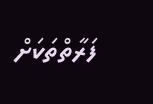ފަރާތްތަކަށް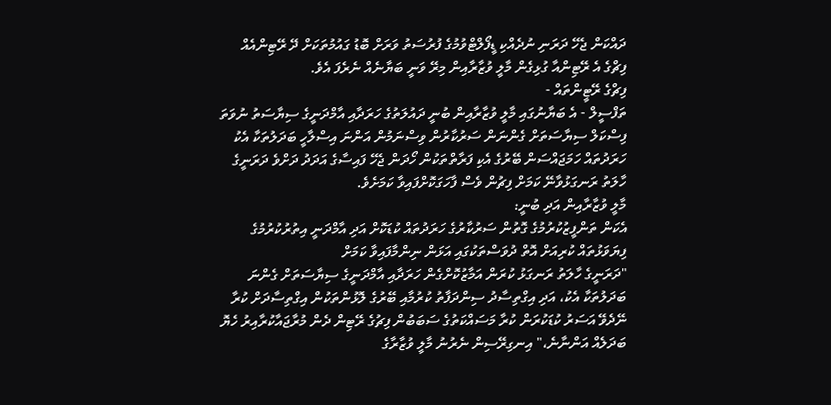ދައްކަން ޖެހޭ ދަރަނި ނުދެއްކި ޑީފޯލްޓްވުމުގެ ފުރުސަތު ވަރަށް ބޮޑު ގައުމުތަކަށް ދޭ ރޭޓިންއެއް
ފިޗްގެ އެ ރޭޓިންއާ ގުޅިގެން މާލީ ވުޒާރާއިން މިރޭ ވަނީ ބަޔާނެއް ނެރެފަ އެވެ.
ފިޗްގެ ރޭޓީންތައް -
ތަފްސީލް - އެ ބަޔާނުގައި މާލީ ވުޒާރާއިން ބުނީ ދައުލަތުގެ ހަރަދާއި އާމްދަނީގެ ސިޔާސަތު ނުވަތަ ފިސްކަލް ސިޔާސަތަށް ގެންނަން ސަރުކާރުން ވިސްނަމުން އަންނަ އިސްލާހީ ބަދަލުތަކާ އެކު ހަރަދުތައް ހަމަޖައްސަން ބޭރުގެ އެކި ފަރާތްތަކުން ހޯދަން ޖެހޭ ފައިސާގެ އަދަދު ދަށްވެ ދަރަނީގެ ހާލަތު ރަނގަޅުވާނޭ ކަމަށް ފިޗުން ވެސް ފާހަގަކޮށްފައިވާ ކަމަށެވެ.
މާލީ ވުޒާރާއިން އަދި ބުނީ:
އެކަން ތަންފީޒުކުރުމުގެ ގޮތުން ސަރުކާރުގެ ހަރަދުތައް ކުޑަކޮށް އަދި އާމްދަނީ އިތުރުކުރުމުގެ ފިޔަވަޅުތައް ކުރިއަށް އޮތް ދުވަސްތަކުގައި އަޅަން ނިންމާފައިވާ ކަމަށް
"ދަރަނީގެ ހާލަތު ރަނގަޅު ކުރަން އަމާޒުކޮށްގެން ހަރަދާއި އާމްދަނީގެ ސިޔާސަތަށް ގެންނަ ބަދަލުތަކާ އެކު، އަދި އިގްތިސާދު ސިންދަފާތު ކުރުމާއި ބޭރުގެ ލޮޅުންތަކުން އިގްތިސާދަށް ކުރާ ނޭދެވޭ އަސަރު ކުޑަކުރަން ކުރާ މަސައްކަތުގެ ސަބަބުން ފިޗުގެ ރޭޓިން ދެން މުރާޖައާކުރާއިރު ހެޔޮ ބަދަލެއް އަންނާނެ،" އިނގިރޭސިން ނެރުނު މާލީ ވުޒާރާގެ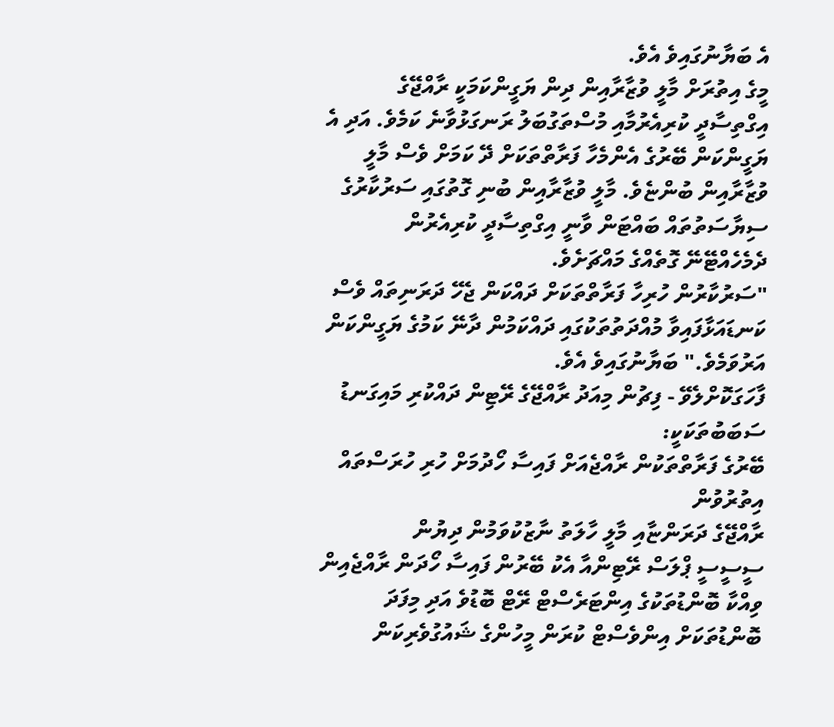އެ ބަޔާނުގައިވެ އެވެ.
މީގެ އިތުރަށް މާލީ ވުޒާރާއިން ދިން ޔަގީންކަމަކީ ރާއްޖޭގެ އިގްތިސާދީ ކުރިއެރުމާއި މުސްތަގުބަލު ރަނގަޅުވާނެ ކަމެވެ. އަދި އެ ޔަގީންކަން ބޭރުގެ އެންމެހާ ފަރާތްތަކަށް ދޭ ކަމަށް ވެސް މާލީ ވުޒާރާއިން ބުންޏެވެ. މާލީ ވުޒާރާއިން ބުނި ގޮތުގައި ސަރުކާރުގެ ސިޔާސަތުތައް ބައްޓަން ވާނީ އިގްތިސާދީ ކުރިއެރުން ދެމެހެއްޓޭނޭ ގޮތެއްގެ މައްޗަށެވެ.
"ސަރުކާރުން ހުރިހާ ފަރާތްތަކަށް ދައްކަން ޖެހޭ ދަރަނިތައް ވެސް ކަނޑައަޅާފައިވާ މުއްދަތުތަކުގައި ދައްކަމުން ދާނޭ ކަމުގެ ޔަގީންކަން އަރުވަމެވެ." ބަޔާނުގައިވެ އެވެ.
ފާހަގަކޮށްލެވޭ - ފިޗުން މިއަދު ރާއްޖޭގެ ރޭޓިން ދައްކުރި މައިގަނޑު ސަބަބުތަކަކީ:
ބޭރުގެ ފަރާތްތަކުން ރާއްޖެއަށް ފައިސާ ހޯދުމަށް ހުރި ހުރަސްތައް އިތުރުވުން
ރާއްޖޭގެ ދަރަންޏާއި މާލީ ހާލަތު ނާޒުކުވަމުން ދިޔުން
ސީސީސީ ޕްލަސް ރޭޓިންއާ އެކު ބޭރުން ފައިސާ ހޯދަން ރާއްޖެއިން ވިއްކާ ބޮންޑުތަކުގެ އިންޓަރެސްޓް ރޭޓް ބޮޑުވެ އަދި މިފަދަ ބޮންޑުތަކަށް އިންވެސްޓް ކުރަން މީހުންގެ ޝައުގުވެރިކަން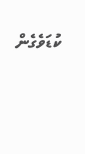ކުޑަވެގެން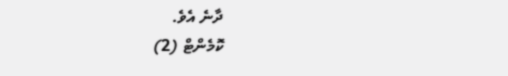ދާނެ އެވެ.
ކޮމެންޓް (2)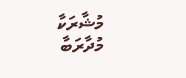މުޝާރަކާ
މުދާރަބާ